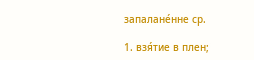запалане́нне ср.

1. взя́тие в плен;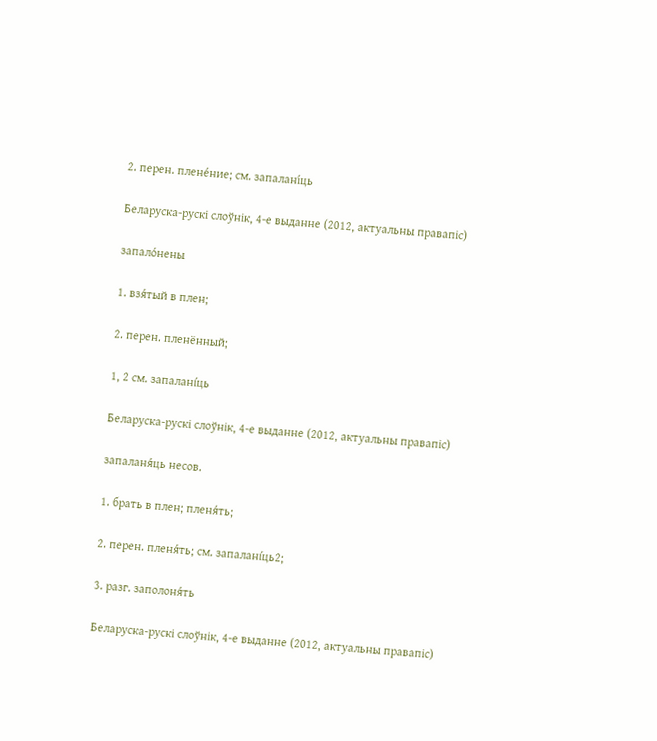2. перен. плене́ние; см. запалані́ць

Беларуска-рускі слоўнік, 4-е выданне (2012, актуальны правапіс)

запало́нены

1. взя́тый в плен;

2. перен. пленённый;

1, 2 см. запалані́ць

Беларуска-рускі слоўнік, 4-е выданне (2012, актуальны правапіс)

запаланя́ць несов.

1. брать в плен; пленя́ть;

2. перен. пленя́ть; см. запалані́ць2;

3. разг. заполоня́ть

Беларуска-рускі слоўнік, 4-е выданне (2012, актуальны правапіс)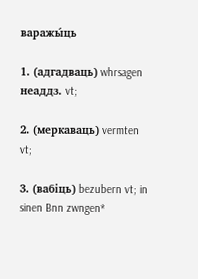варажы́ць

1. (адгадваць) whrsagen неаддз. vt;

2. (меркаваць) vermten vt;

3. (вабіць) bezubern vt; in sinen Bnn zwngen*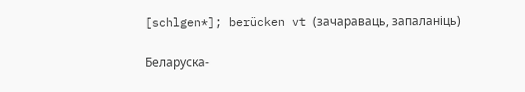[schlgen*]; berücken vt (зачараваць, запаланіць)

Беларуска-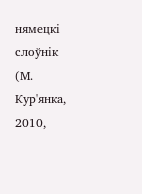нямецкі слоўнік (М. Кур'янка, 2010,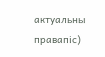актуальны правапіс)